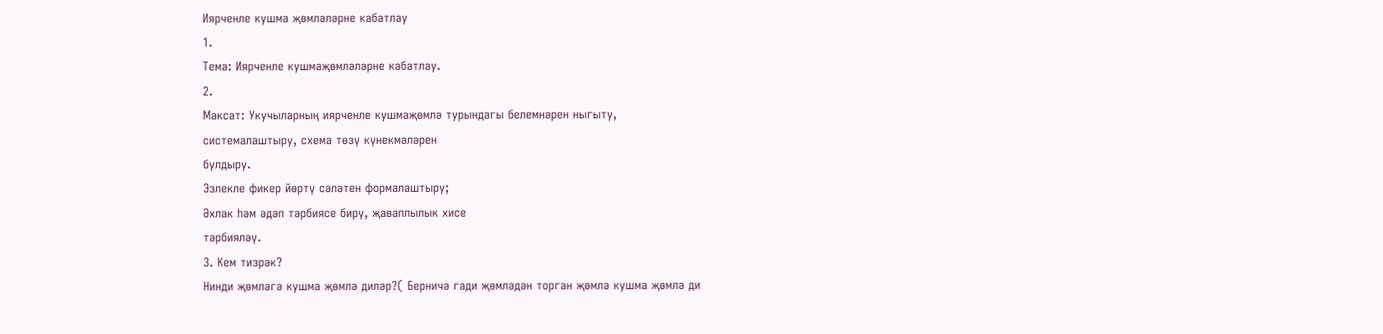Иярченле кушма җөмләләрне кабатлау
1.
Тема: Иярченле кушмаҗөмләләрне кабатлау.
2.
Максат: Укучыларның иярченле кушмаҗөмлә турындагы белемнәрен ныгыту,
системалаштыру, схема төзү күнекмәләрен
булдыру.
Эзлекле фикер йөртү сәләтен формалаштыру;
Әхлак һәм әдәп тәрбиясе бирү, җаваплылык хисе
тәрбияләү.
3. Кем тизрәк?
Нинди җөмләгә кушма җөмлә диләр?( Берничә гади җөмләдән торган җөмлә кушма җөмлә ди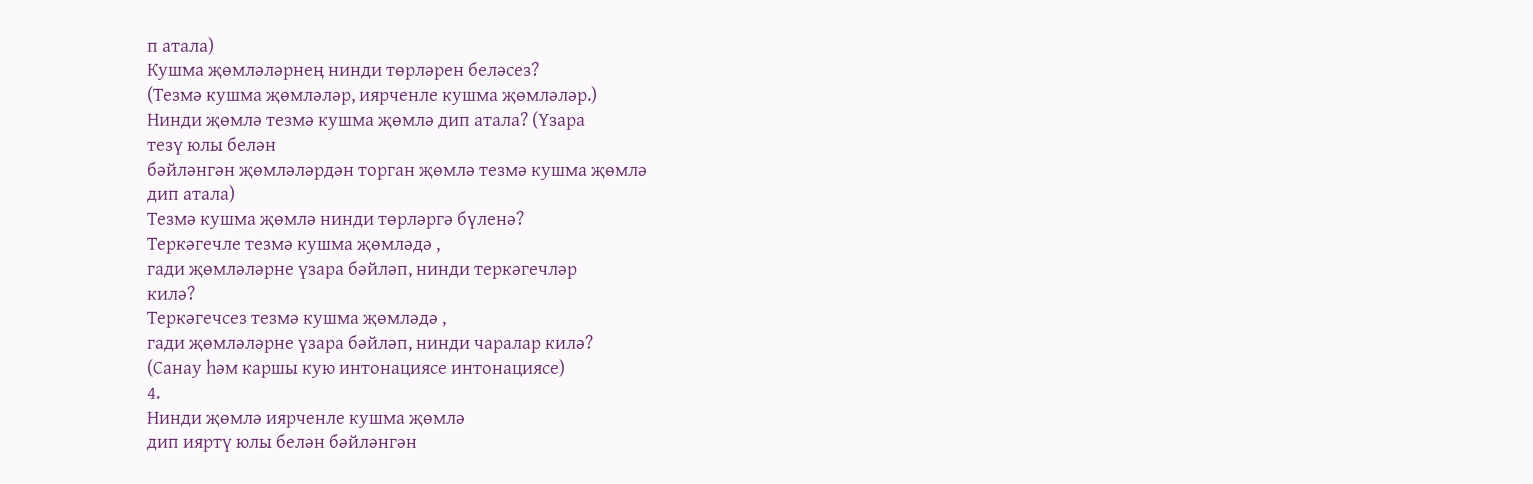п атала)
Кушма җөмләләрнең нинди төрләрен беләсез?
(Тезмә кушма җөмләләр, иярченле кушма җөмләләр.)
Нинди җөмлә тезмә кушма җөмлә дип атала? (Үзара
тезү юлы белән
бәйләнгән җөмләләрдән торган җөмлә тезмә кушма җөмлә
дип атала)
Тезмә кушма җөмлә нинди төрләргә бүленә?
Теркәгечле тезмә кушма җөмләдә ,
гади җөмләләрне үзара бәйләп, нинди теркәгечләр
килә?
Теркәгечсез тезмә кушма җөмләдә ,
гади җөмләләрне үзара бәйләп, нинди чаралар килә?
(Санау һәм каршы кую интонациясе интонациясе)
4.
Нинди җөмлә иярченле кушма җөмлә
дип ияртү юлы белән бәйләнгән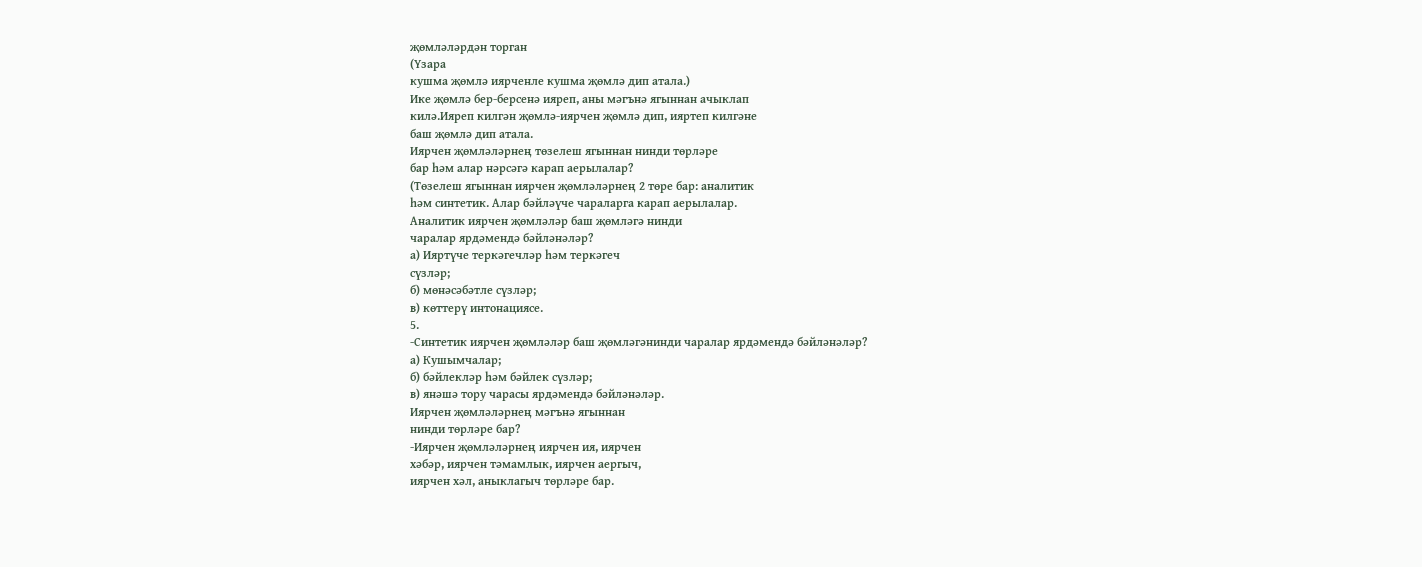җөмләләрдән торган
(Үзара
кушма җөмлә иярченле кушма җөмлә дип атала.)
Ике җөмлә бер-берсенә ияреп, аны мәгънә ягыннан ачыклап
килә.Ияреп килгән җөмлә-иярчен җөмлә дип, ияртеп килгәне
баш җөмлә дип атала.
Иярчен җөмләләрнең төзелеш ягыннан нинди төрләре
бар һәм алар нәрсәгә карап аерылалар?
(Төзелеш ягыннан иярчен җөмләләрнең 2 төре бар: аналитик
һәм синтетик. Алар бәйләүче чараларга карап аерылалар.
Аналитик иярчен җөмләләр баш җөмләгә нинди
чаралар ярдәмендә бәйләнәләр?
а) Ияртүче теркәгечләр һәм теркәгеч
сүзләр;
б) мөнәсәбәтле сүзләр;
в) көттерү интонациясе.
5.
-Синтетик иярчен җөмләләр баш җөмләгәнинди чаралар ярдәмендә бәйләнәләр?
а) Кушымчалар;
б) бәйлекләр һәм бәйлек сүзләр;
в) янәшә тору чарасы ярдәмендә бәйләнәләр.
Иярчен җөмләләрнең мәгънә ягыннан
нинди төрләре бар?
-Иярчен җөмләләрнең иярчен ия, иярчен
хәбәр, иярчен тәмамлык, иярчен аергыч,
иярчен хәл, аныклагыч төрләре бар.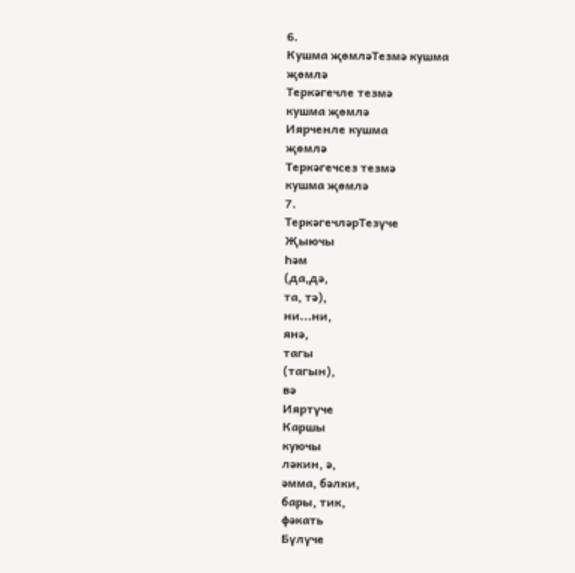6.
Кушма җөмләТезмә кушма
җөмлә
Теркәгечле тезмә
кушма җөмлә
Иярченле кушма
җөмлә
Теркәгечсез тезмә
кушма җөмлә
7.
ТеркәгечләрТезүче
Җыючы
Һәм
(да,дә,
та, тә),
ни...ни,
янә,
тагы
(тагын),
вә
Ияртүче
Каршы
куючы
ләкин, ә,
әмма, бәлки,
бары, тик,
фәкать
Бүлүче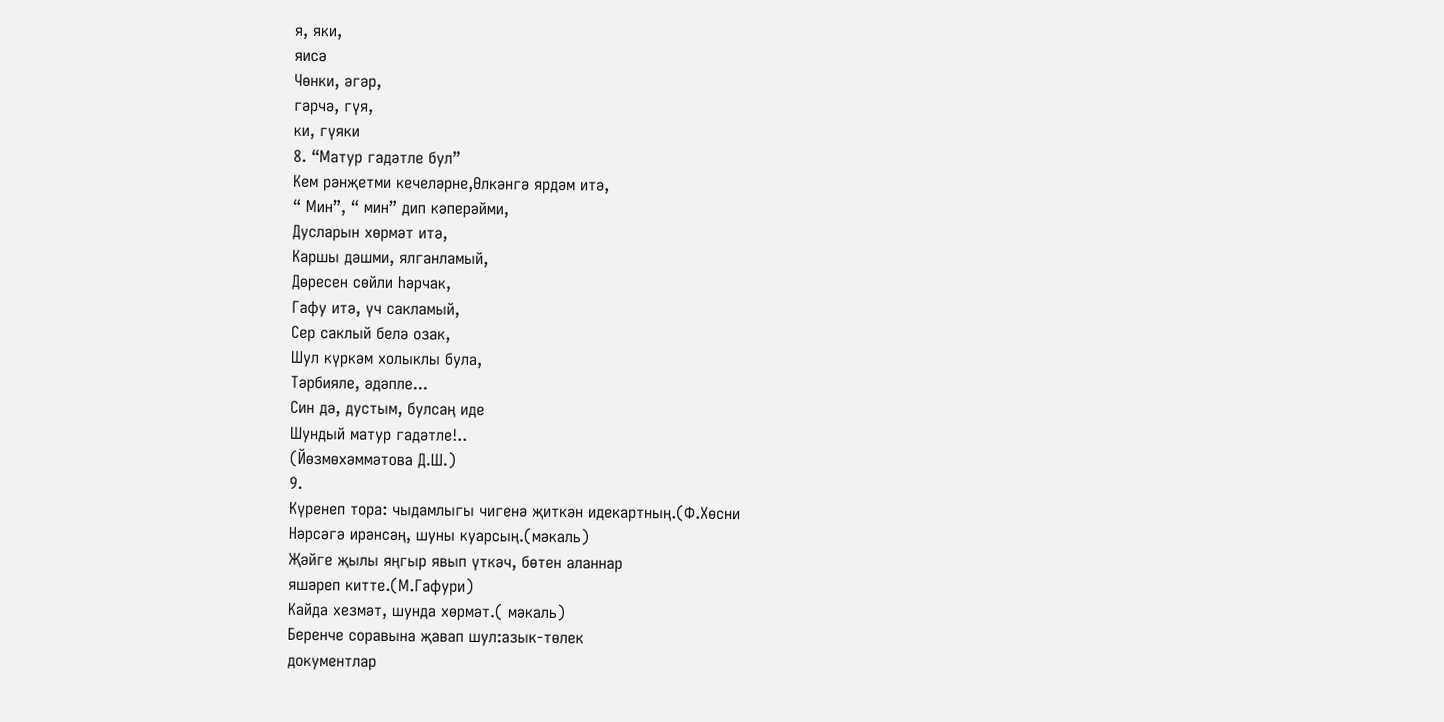я, яки,
яисә
Чөнки, әгәр,
гәрчә, гүя,
ки, гүяки
8. “Матур гадәтле бул”
Кем рәнҗетми кечеләрне,Өлкәнгә ярдәм итә,
“ Мин”, “ мин” дип кәперәйми,
Дусларын хөрмәт итә,
Каршы дәшми, ялганламый,
Дөресен сөйли һәрчак,
Гафу итә, үч сакламый,
Сер саклый белә озак,
Шул күркәм холыклы була,
Тәрбияле, әдәпле...
Син дә, дустым, булсаң иде
Шундый матур гадәтле!..
(Йөзмөхәммәтова Д.Ш.)
9.
Күренеп тора: чыдамлыгы чигенә җиткән идекартның.(Ф.Хөсни
Нәрсәгә ирәнсәң, шуны куарсың.(мәкаль)
Җәйге җылы яңгыр явып үткәч, бөтен аланнар
яшәреп китте.(М.Гафури)
Кайда хезмәт, шунда хөрмәт.( мәкаль)
Беренче соравына җавап шул:азык-төлек
документлар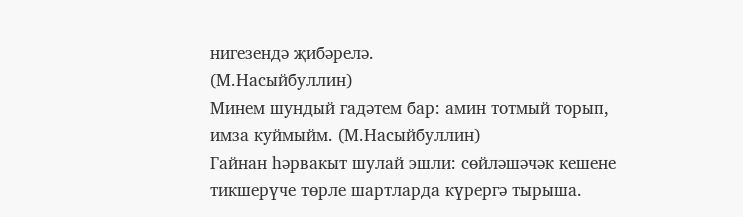нигезендә җибәрелә.
(М.Насыйбуллин)
Минем шундый гадәтем бар: амин тотмый торып,
имза куймыйм. (М.Насыйбуллин)
Гайнан һәрвакыт шулай эшли: сөйләшәчәк кешене
тикшерүче төрле шартларда күрергә тырыша.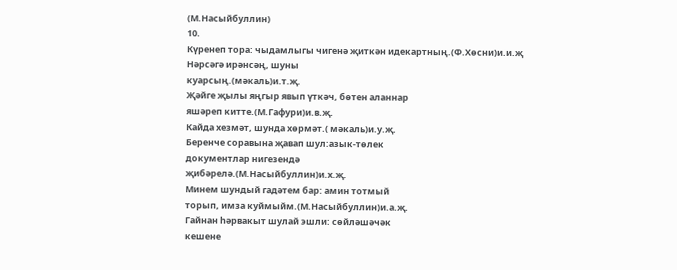(М.Насыйбуллин)
10.
Күренеп тора: чыдамлыгы чигенә җиткән идекартның.(Ф.Хөсни)и.и.җ
Нәрсәгә ирәнсәң, шуны
куарсың.(мәкаль)и.т.җ.
Җәйге җылы яңгыр явып үткәч, бөтен аланнар
яшәреп китте.(М.Гафури)и.в.җ.
Кайда хезмәт, шунда хөрмәт.( мәкаль)и.у.җ.
Беренче соравына җавап шул:азык-төлек
документлар нигезендә
җибәрелә.(М.Насыйбуллин)и.х.җ.
Минем шундый гадәтем бар: амин тотмый
торып, имза куймыйм.(М.Насыйбуллин)и.а.җ.
Гайнан һәрвакыт шулай эшли: сөйләшәчәк
кешене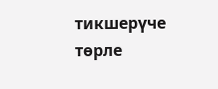тикшерүче төрле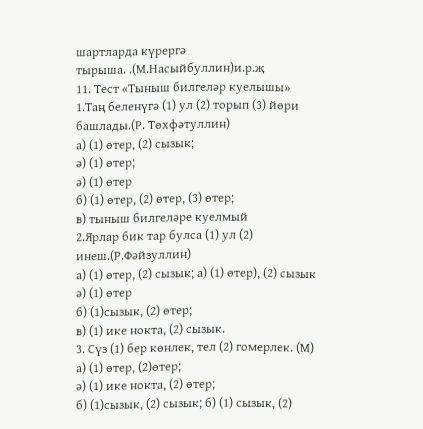шартларда күрергә
тырыша. .(М.Насыйбуллин)и.р.җ
11. Тест «Тыныш билгеләр куелышы»
1.Таң беленүгә (1) ул (2) торып (3) йөри башлады.(Р. Төхфәтуллин)
а) (1) өтер, (2) сызык;
ә) (1) өтер;
ә) (1) өтер
б) (1) өтер, (2) өтер, (3) өтер;
в) тыныш билгеләре куелмый
2.Ярлар бик тар булса (1) ул (2) инеш.(Р.Фәйзуллин)
а) (1) өтер, (2) сызык; а) (1) өтер), (2) сызык
ә) (1) өтер
б) (1)сызык, (2) өтер;
в) (1) ике нокта, (2) сызык.
3. Сүз (1) бер көнлек, тел (2) гомерлек. (М)
а) (1) өтер, (2)өтер;
ә) (1) ике нокта, (2) өтер;
б) (1)сызык, (2) сызык; б) (1) сызык, (2)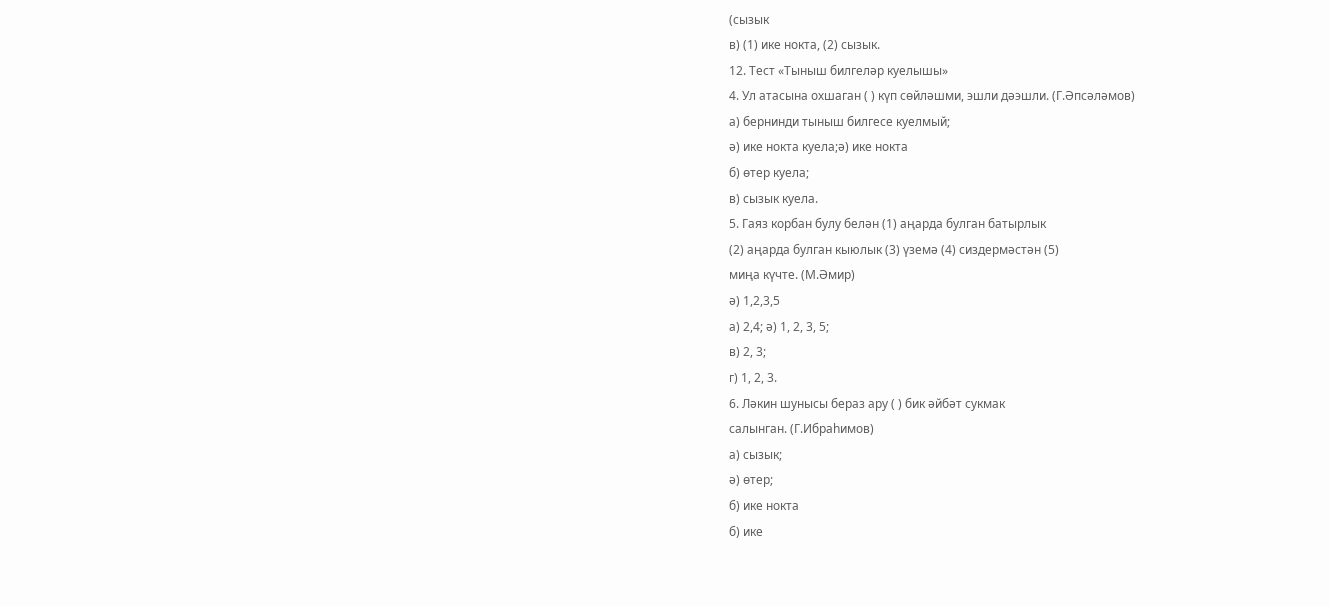(сызык
в) (1) ике нокта, (2) сызык.
12. Тест «Тыныш билгеләр куелышы»
4. Ул атасына охшаган ( ) күп сөйләшми, эшли дәэшли. (Г.Әпсәләмов)
а) бернинди тыныш билгесе куелмый;
ә) ике нокта куела;ә) ике нокта
б) өтер куела;
в) сызык куела.
5. Гаяз корбан булу белән (1) аңарда булган батырлык
(2) аңарда булган кыюлык (3) үземә (4) сиздермәстән (5)
миңа күчте. (М.Әмир)
ә) 1,2,3,5
а) 2,4; ә) 1, 2, 3, 5;
в) 2, 3;
г) 1, 2, 3.
6. Ләкин шунысы бераз ару ( ) бик әйбәт сукмак
салынган. (Г.Ибраһимов)
а) сызык;
ә) өтер;
б) ике нокта
б) ике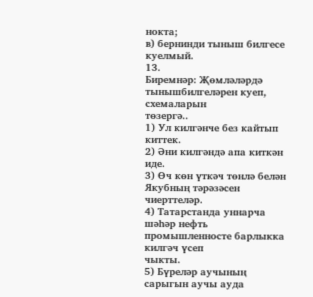нокта;
в) бернинди тыныш билгесе куелмый.
13.
Биремнәр: Җөмләләрдә тынышбилгеләрен куеп, схемаларын
төзергә..
1) Ул килгәнче без кайтып киттек.
2) Әни килгәндә апа киткән иде.
3) Өч көн үткәч төнлә белән Якубның тәрәзәсен
чиерттеләр.
4) Татарстанда уннарча шәһәр нефть
промышленносте барлыкка килгәч үсеп
чыкты.
5) Бүреләр аучының сарыгын аучы ауда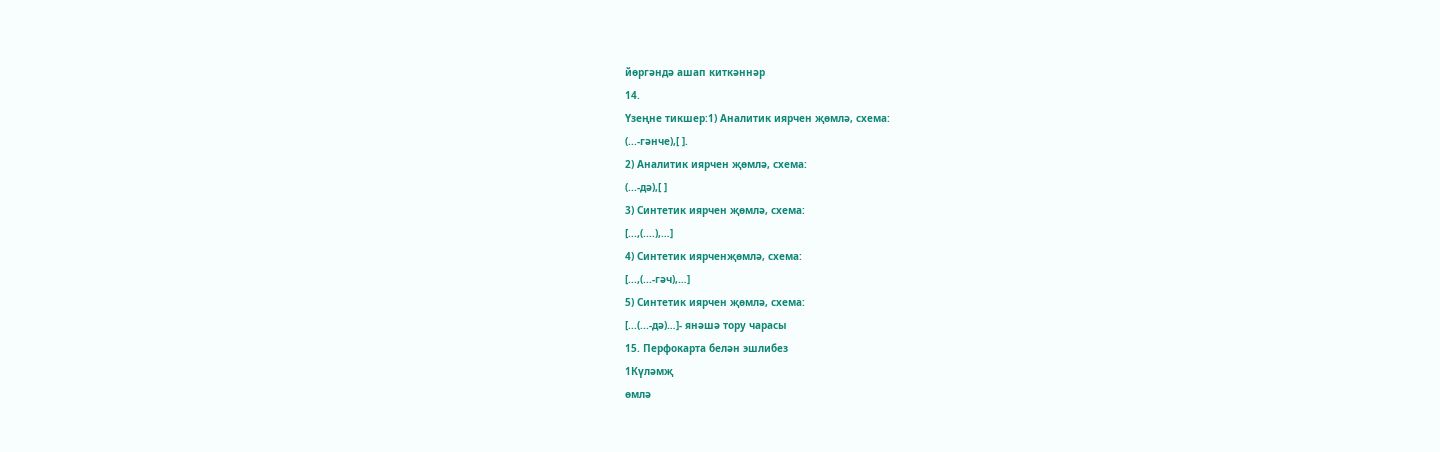йөргәндә ашап киткәннәр
14.
Үзеңне тикшер:1) Аналитик иярчен җөмлә, схема:
(...-гәнче),[ ].
2) Аналитик иярчен җөмлә, схема:
(...-дә),[ ]
3) Синтетик иярчен җөмлә, схема:
[...,(....),…]
4) Синтетик иярченҗөмлә, схема:
[...,(...-гәч),…]
5) Синтетик иярчен җөмлә, схема:
[...(...-дә)…]- янәшә тору чарасы
15. Перфокарта белән эшлибез
1Күләмҗ
өмлә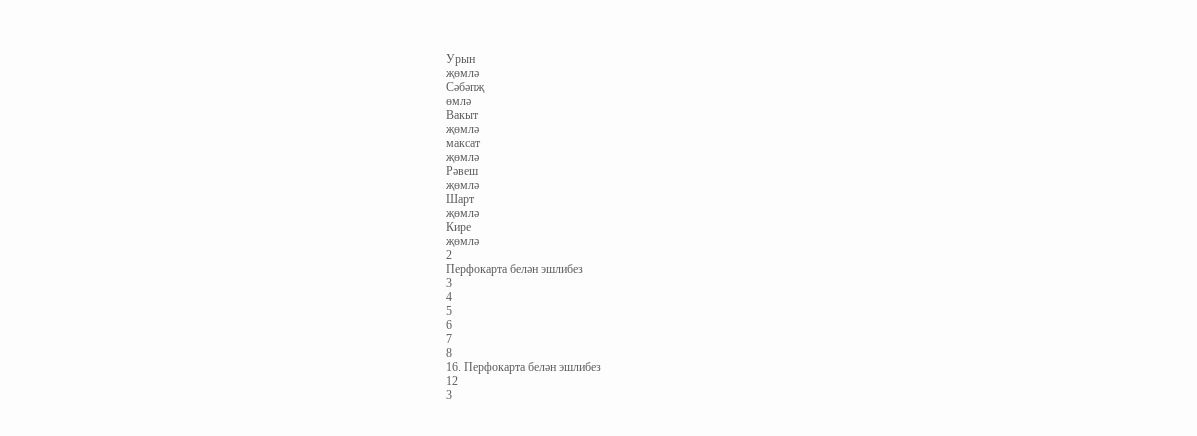Урын
җөмлә
Сәбәпҗ
өмлә
Вакыт
җөмлә
максат
җөмлә
Рәвеш
җөмлә
Шарт
җөмлә
Кире
җөмлә
2
Перфокарта белән эшлибез
3
4
5
6
7
8
16. Перфокарта белән эшлибез
12
3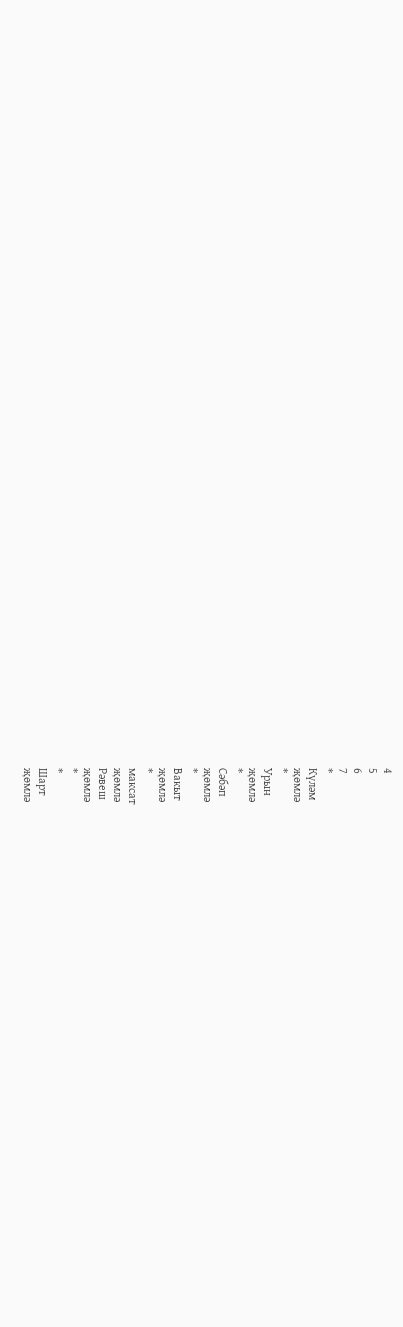4
5
6
7
*
Күләм
җөмлә
*
Урын
җөмлә
*
Сәбәп
җөмлә
*
Вакыт
җөмлә
*
максат
җөмлә
Рәвеш
җөмлә
*
*
Шарт
җөмлә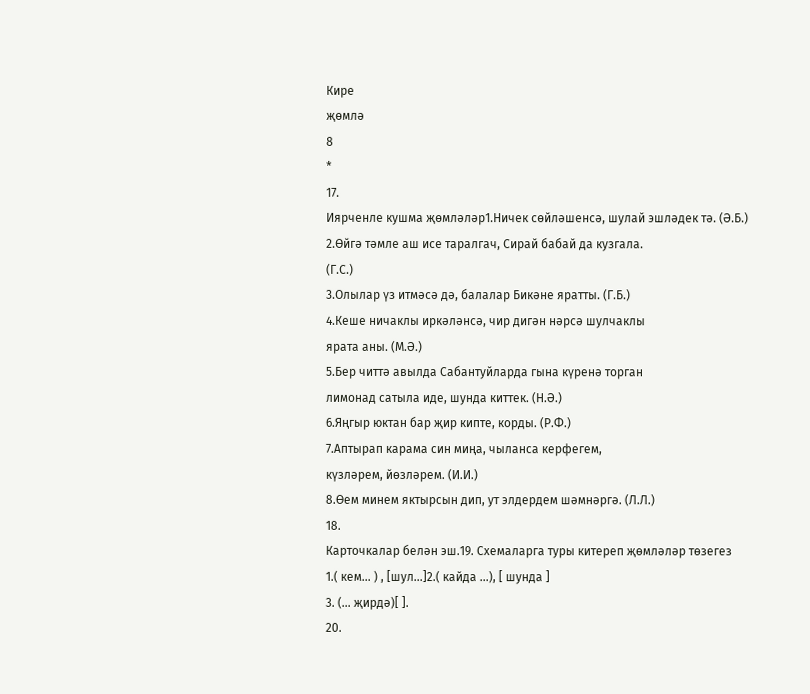Кире
җөмлә
8
*
17.
Иярченле кушма җөмләләр1.Ничек сөйләшенсә, шулай эшләдек тә. (Ә.Б.)
2.Өйгә тәмле аш исе таралгач, Сирай бабай да кузгала.
(Г.С.)
3.Олылар үз итмәсә дә, балалар Бикәне яратты. (Г.Б.)
4.Кеше ничаклы иркәләнсә, чир дигән нәрсә шулчаклы
ярата аны. (М.Ә.)
5.Бер читтә авылда Сабантуйларда гына күренә торган
лимонад сатыла иде, шунда киттек. (Н.Ә.)
6.Яңгыр юктан бар җир кипте, корды. (Р.Ф.)
7.Аптырап карама син миңа, чыланса керфегем,
күзләрем, йөзләрем. (И.И.)
8.Өем минем яктырсын дип, ут элдердем шәмнәргә. (Л.Л.)
18.
Карточкалар белән эш.19. Схемаларга туры китереп җөмләләр төзегез
1.( кем... ) , [шул...]2.( кайда ...), [ шунда ]
3. (... җирдә)[ ].
20.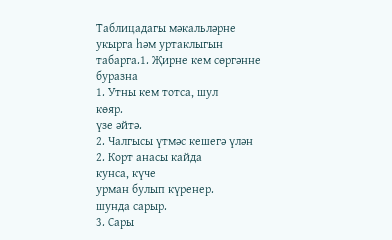Таблицадагы мәкальләрне укырга һәм уртаклыгын табарга.1. Җирне кем сөргәнне буразна
1. Утны кем тотса, шул
көяр.
үзе әйтә.
2. Чалгысы үтмәс кешегә үлән
2. Корт анасы кайда
кунса, күче
урман булып күренер.
шунда сарыр.
3. Сары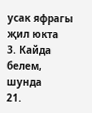усак яфрагы җил юкта
3. Кайда белем, шунда
21.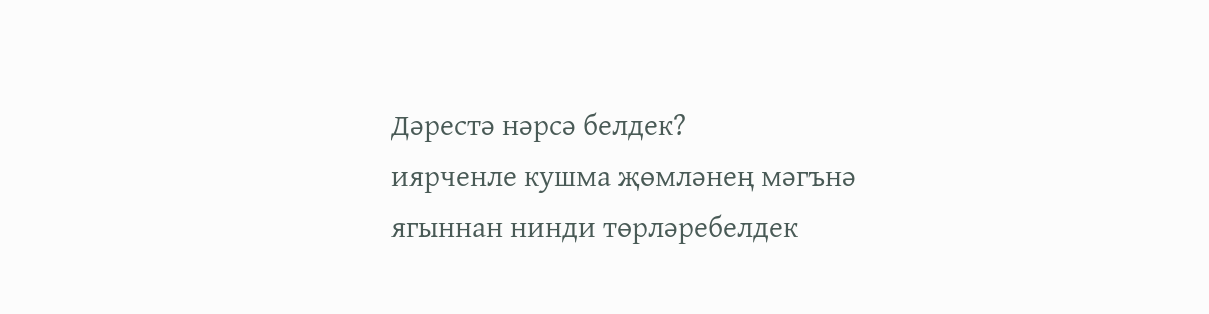Дәрестә нәрсә белдек?
иярченле кушма җөмләнең мәгънә ягыннан нинди төрләребелдек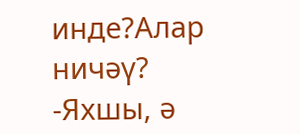инде?Алар ничәү?
-Яхшы, ә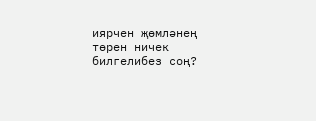иярчен җөмләнең төрен ничек билгелибез соң?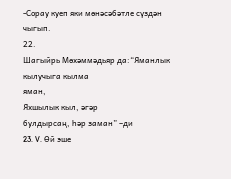-Сорау куеп яки мөнәсәбәтле сүздән чыгып.
22.
Шагыйрь Мөхәммәдьяр да:“Яманлык кылучыга кылма
яман,
Яхшылык кыл, әгәр
булдырсаң, һәр заман” –ди
23. V. Өй эше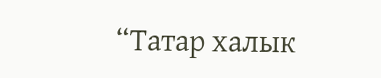“Татар халык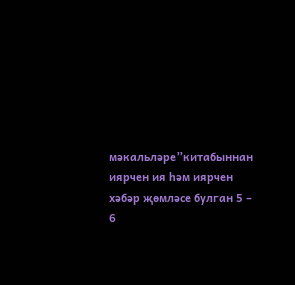мәкальләре”китабыннан иярчен ия һәм иярчен
хәбәр җөмләсе булган 5 – 6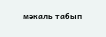мәкаль табып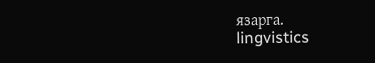язарга.
lingvistics